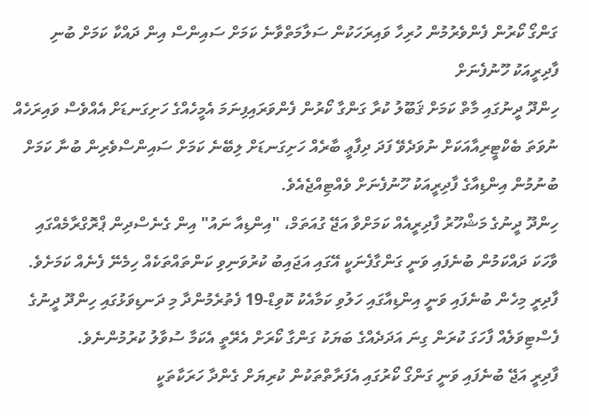ގަންގޯ ކޯރުން ފެންވެރުމުން ހުރިހާ ވައިރަހަކުން ސަލާމަތްވާނެ ކަމަށް ސައިންސް އިން ދައްކާ ކަމަށް ބުނި ފާދިރީއަކު ހޫނުފެނަށް
ހިންދޫ ދީނުގައި މާތް ކަމަށް ޤަބޫލު ކުރާ ގަންގާ ކޯރުން ފެންވަރައިފިނަމަ އެމީހެއްގެ ހަށިގަނޑަށް އެއްވެސް ވައިރަހެއް ނުވަތަ ބެކްޓީރިއާއަކަށް ނުވަދެވޭ ފަދަ ދިފާޢީ ބާރެއް ހަށިގަނޑަށް ލިބޭނެ ކަމަށް ސައިންސްވެރިން ބުނާ ކަމަށް ބުނުމުން އިންޑިއާގެ ފާދިރީއަކު ހޫނުފެނަށް ވެއްޓިއްޖެއެވެ.
ހިންދޫ ދީނުގެ މަޝްހޫރު ފާދިރީއެއް ކަމަށްވާ އަޖޭ ގުއަތަމް، "އިންޑިއާ ނައު" އިން ގެނެސްދިން ޕްރޮގްރާމެއްގައި ވާހަކަ ދައްކަމުން ބުނެފައި ވަނީ ގަންގާފެނަކީ އޭގައި އަޖައިބު ކުރުވަނިވި ކަންތައްތަކެއް ހިމެނޭ ފެނެއް ކަމަށެވެ. ފާދިރީ މިހެން ބުނެފައި ވަނީ އިންޑިއާގައި ހަލުވި ކަމާއެކު ކޮވިޑް-19 ފެތުރެމުންދާ މި ދަނޑިވަޅުގައި ހިންދޫ ދީނުގެ ފެސްޓިވަލެއް ފާހަގަ ކުރަން ގިނަ އަދަދެއްގެ ބަޔަކު ގަންގާ ކޯރަށް އެރޭތީ އެކަމާ ސުވާލު ކުރުމުންނެވެ.
ފާދިރީ އަޖޭ ބުނެފައި ވަނީ ގަންގޯ ކޯރުގައި އެފަރާތްތަކުން ކުރިޔަށް ގެންދާ ހަރަކާތަކީ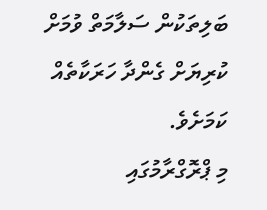ބަލިތަކުން ސަލާމަތް ވުމަށް ކުރިޔަށް ގެންދާ ހަރަކާތެއް ކަމަށެވެ.
މި ޕްރޮގްރާމުގައި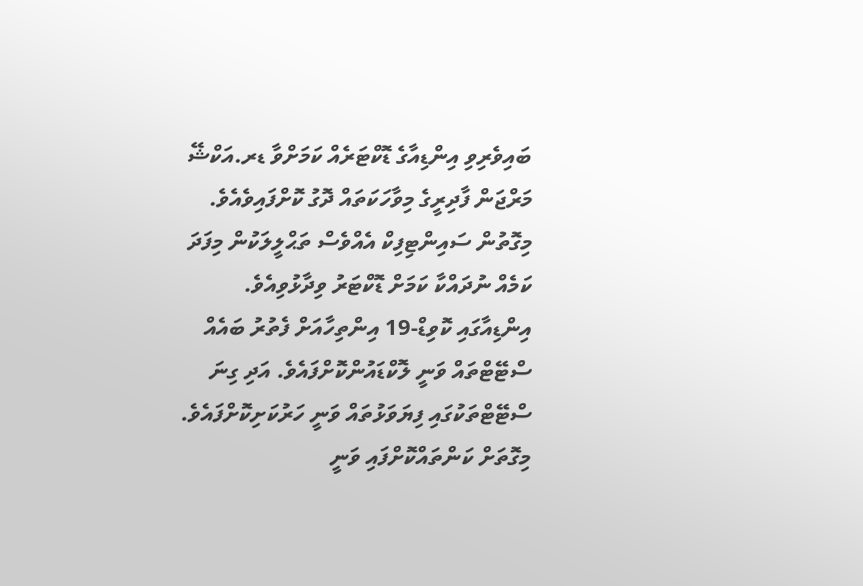ބައިވެރިވި އިންޑިއާގެ ޑޮކްޓަރެއް ކަމަށްވާ ޑރ.އަކްޝޭ މަރްޖަން ފާދިރީގެ މިވާހަކަތައް ދޮގު ކޮށްފައިވެއެވެ. މިގޮތުން ސައިންޓިފިކް އެއްވެސް ތަޙްލީލަކުން މިފަދަ ކަމެއް ނުދައްކާ ކަމަށް ޑޮކްޓަރު ވިދާޅުވިއެވެ.
އިންޑިއާގައި ކޮވިޑް-19 އިންތިހާއަށް ފެތުރު ބައެއް ސްޓޭޓްތައް ވަނީ ލޮކްޑައުންކޮށްފައެވެ. އަދި ގިނަ ސްޓޭޓްތަކުގައި ފިޔަވަޅުތައް ވަނީ ހަރުކަށިކޮށްފައެވެ. މިގޮތަށް ކަންތައްކޮށްފައި ވަނީ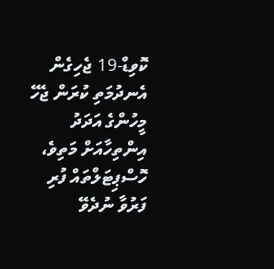ކޮވިޑް-19 ޖެހިގެން އެނދުމަތި ކުރަން ޖެހޭ މީހުންގެ އަދަދު އިންތިހާއަށް މަތިވެ، ހޮސްޕިޓަލްތައް ފުރި ފަރުވާ ނުދެވޭ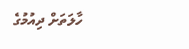ހާލަތަށް ދިއުމުގެ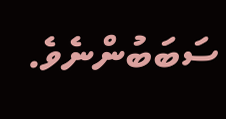ސަބަބުންނެވެ.